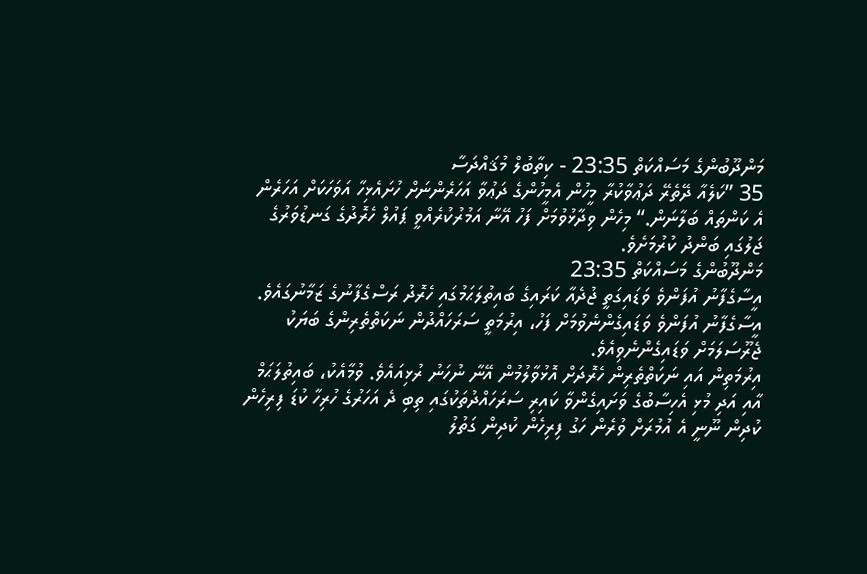މަންދޫބުންގެ މަސައްކަތް 23:35 - ކިތާބުލް މުޤައްދަސާ
35 ”ކަލެއާ ދޭތެރޭ ދަޢުވާކުރާ މީހުން އެމީހުންގެ ދަޢުވާ އަހަރެންނަށް ހުށައެޅިހާ އަވަހަކަށް އަހަރެން އެ ކަންތައް ބަލާނަން.“ މިހެން ވިދާޅުވުމަށް ފަހު އޭނާ އަމުރުކުރެއްވީ ޕައުލް ހެރޮދުގެ ގަނޑުވަރުގެ ޖަލުގައި ބަންދު ކުރުމަށެވެ.
މަންދޫބުންގެ މަސައްކަތް 23:35
އީސާގެފާނު އުފަންވެ ވަޑައިގަތީ ޖުދެއާ ކަރައިގެ ބައިތުލަޙަމުގައި ހެރޮދު ރަސްގެފާނުގެ ޒަމާނުގައެވެ. އީސާގެފާނު އުފަންވެ ވަޑައިގެންނެވުމަށް ފަހު، އިރުމަތީ ސަރަހައްދުން ނަކަތްތެރިންގެ ބަޔަކު ޖެރޫސަލަމަށް ވަޑައިގެންނެވިއެވެ.
އިރުމަތިން އައި ނަކަތްތެރިން ހެރޮދަށް އޮޅުވާލުމުން އޭނާ ނުހަނު ރުޅިއައެވެ. ވުމާއެކު، ބައިތުލަޙަމް އާއި އަދި މުޅި އެހިސާބުގެ ވަށައިގެންވާ ކައިރި ސަރަހައްދުތަކުގައި ތިބި ދެ އަހަރުގެ ހުރިހާ ކުޑަ ފިރިހެން ކުދިން ނޫނީ އެ އުމުރަށް ވުރެން ހަގު ފިރިހެން ކުދިން ގަތުލު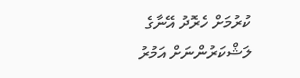ކުރުމަށް ހެރޮދު އޭނާގެ ލަޝްކަރުންނަށް އަމުރު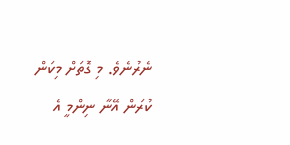ނެރުނެވެ. މި ގޮތަށް މިކަން ކުރަން އޭނާ ނިންމީ އެ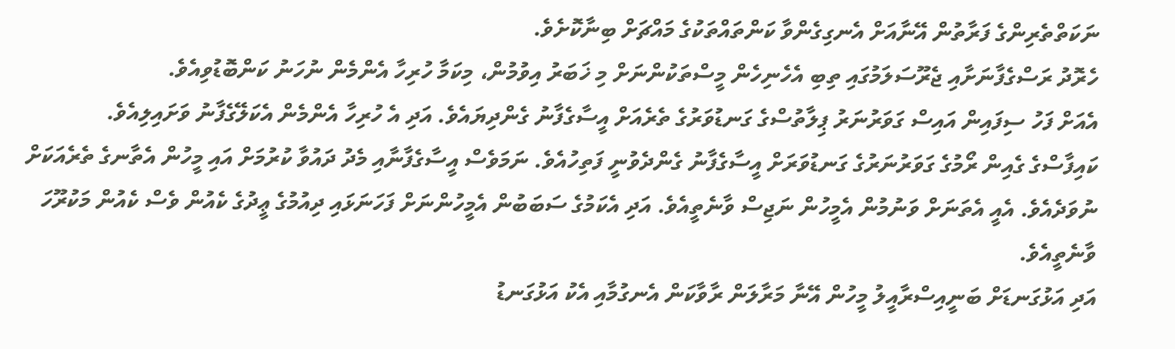ނަކަތްތެރިންގެ ފަރާތުން އޭނާއަށް އެނގިގެންވާ ކަންތައްތަކުގެ މައްޗަށް ބިނާކޮށެވެ.
ހެރޮދު ރަސްގެފާނަށާއި ޖެރޫސަލަމުގައި ތިބި އެހެނިހެން މީސްތަކުންނަށް މި ޚަބަރު އިވުމުން، މިކަމާ ހުރިހާ އެންމެން ނުހަނު ކަންބޮޑުވިއެވެ.
އެއަށް ފަހު ސިފައިން އައިސް ގަވަރުނަރު ޕިލާތުސްގެ ގަނޑުވަރުގެ ތެރެއަށް އީސާގެފާނު ގެންދިޔައެވެ. އަދި އެ ހުރިހާ އެންމެން އެކަލޭގެފާނު ވަށައިލިއެވެ.
ކައިފާސްގެ ގެއިން ރޯމުގެ ގަވަރުނަރުގެ ގަނޑުވަރަށް އީސާގެފާނު ގެންދެވުނީ ފަތިހުއެވެ. ނަމަވެސް އީސާގެފާނާއި މެދު ދައުވާ ކުރުމަށް އައި މީހުން އެތާނގެ ތެރެއަކަށް ނުވަދެއެވެ. އެއީ އެތަނަށް ވަނުމުން އެމީހުން ނަޖިސް ވާނެތީއެވެ. އަދި އެކަމުގެ ސަބަބުން އެމީހުންނަށް ފަހަނަޅައި ދިއުމުގެ ޢީދުގެ ކެއުން ވެސް ކެއުން މަކުރޫހަ ވާނެތީއެވެ.
އަދި އަޅުގަނޑަށް ބަނީއިސްރާއީލު މީހުން އޭނާ މަރާލަން ރާވާކަން އެނގުމާއި އެކު އަޅުގަނޑު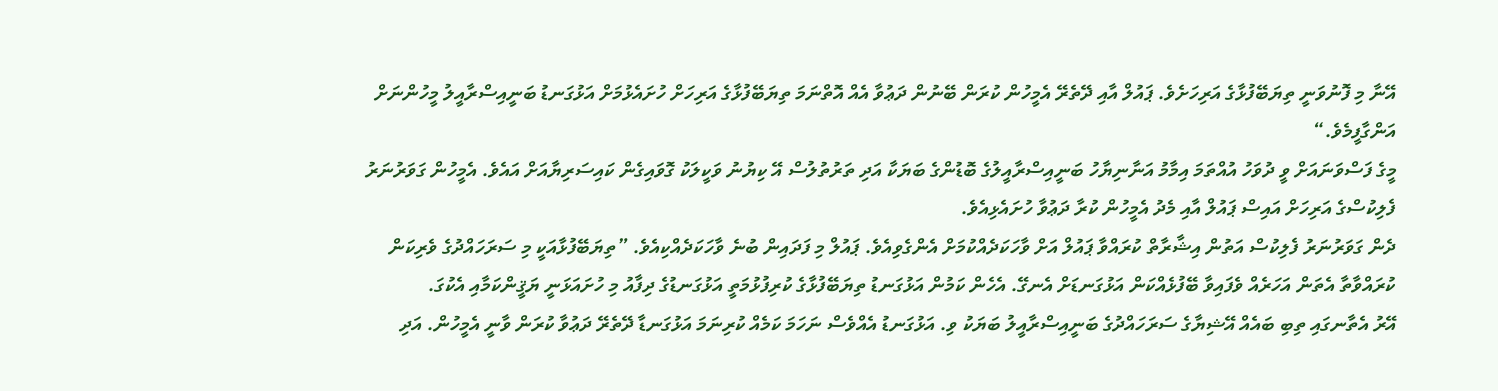އޭނާ މި ފޮނުވަނީ ތިޔަބޭފުޅާގެ އަރިހަށެވެ. ޕައުލް އާއި ދޭތެރޭ އެމީހުން ކުރަން ބޭނުން ދަޢުވާ އެއް އޮތްނަމަ ތިޔަބޭފުޅާގެ އަރިހަށް ހުށައެޅުމަށް އަޅުގަނޑު ބަނީއިސްރާއީލު މީހުންނަށް އަންގާފީމެވެ.“
މީގެ ފަސްވަނައަށް ވީ ދުވަހު އުއްތަމަ އިމާމު އަނާނިޔާހު ބަނީއިސްރާއީލުގެ ބޮޑުންގެ ބަޔަކާ އަދި ތަރުތުލުސް އޭ ކިޔުނު ވަކީލަކު ގޮވައިގެން ކައިސަރިޔާއަށް އައެވެ. އެމީހުން ގަވަރުނަރު ފެލިކުސްގެ އަރިހަށް އައިސް ޕައުލް އާއި މެދު އެމީހުން ކުރާ ދަޢުވާ ހުށައެޅިއެވެ.
ދެން ގަވަރުނަރު ފެލިކުސް އަތުން އިޝާރާތް ކުރައްވާ ޕައުލް އަށް ވާހަކަދެއްކުމަށް އެންގެވިއެވެ. ޕައުލް މި ފަދައިން ބުނެ ވާހަކަދެއްކިއެވެ. ”ތިޔަބޭފުޅާއަކީ މި ސަރަހައްދުގެ ވެރިކަން ކުރައްވާތާ އެތަން އަހަރެއް ވެފައިވާ ބޭފުޅެއްކަން އަޅުގަނޑަށް އެނގޭ. އެހެން ކަމުން އަޅުގަނޑު ތިޔަބޭފުޅާގެ ކުރިފުޅުމަތީ އަޅުގަނޑުގެ ދިފާއު މި ހުށައަޅަނީ ޔަޤީންކަމާއި އެކުގަ.
އޭރު އެތާނގައި ތިބި ބައެއް އޭޝިޔާގެ ސަރަހައްދުގެ ބަނީއިސްރާއީލު ބަޔަކު ވި. އަޅުގަނޑު އެއްވެސް ނަހަމަ ކަމެއް ކުރިނަމަ އަޅުގަނޑާ ދޭތެރޭ ދަޢުވާ ކުރަން ވާނީ އެމީހުން. އަދި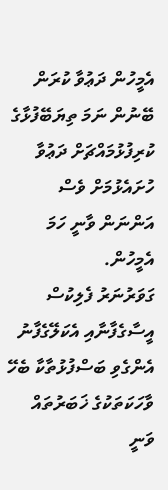އެމީހުން ދަޢުވާ ކުރަން ބޭނުން ނަމަ ތިޔަބޭފުޅާގެ ކުރިފުޅުމައްޗަށް ދަޢުވާ ހުށައެޅުމަށް ވެސް އަންނަން ވާނީ ހަމަ އެމީހުން.
ގަވަރުނަރު ފެލިކުސް އީސާގެފާނާއި އެކަލޭގެފާނު އެންގެވި ބަސްފުޅުތާކާ ބެހޭ ވާހަކަތަކުގެ ޚަބަރުތައް ވަނީ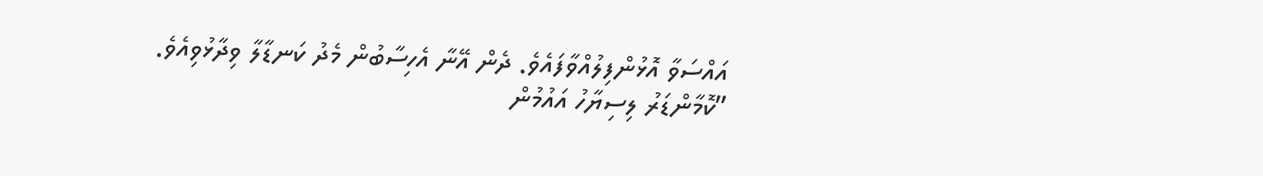އައްސަވާ އޮޅުންފިލުއްވާފައެވެ. ދެން އޭނާ އެހިސާބުން މެދު ކަނޑާލާ ވިދާޅުވިއެވެ. ”ކޮމާންޑަރު ލިސިޔާހު އައުމުން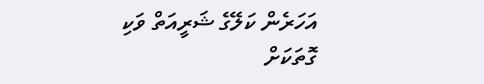އަހަރެން ކަލޭގެ ޝަރީއަތް ވަކި ގޮތަކަށް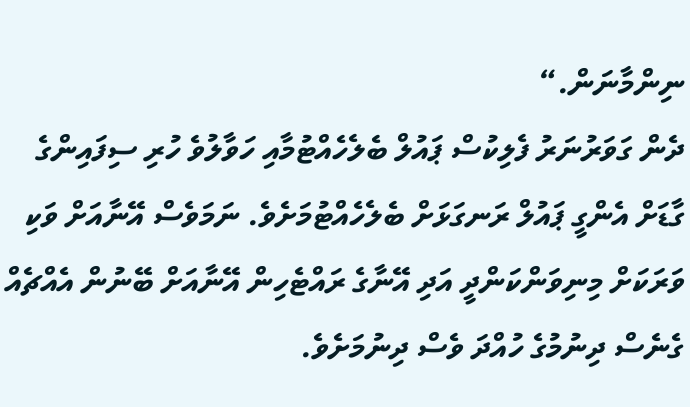ނިންމާނަން.“
ދެން ގަވަރުނަރު ފެލިކުސް ޕައުލް ބެލެހެއްޓުމާއި ހަވާލުވެ ހުރި ސިފައިންގެ ގާޑަށް އެންގީ ޕައުލް ރަނގަޅަށް ބެލެހެއްޓުމަށެވެ. ނަމަވެސް އޭނާއަށް ވަކި ވަރަކަށް މިނިވަންކަންދީ އަދި އޭނާގެ ރައްޓެހިން އޭނާއަށް ބޭނުން އެއްޗެއް ގެނެސް ދިނުމުގެ ހުއްދަ ވެސް ދިނުމަށެވެ.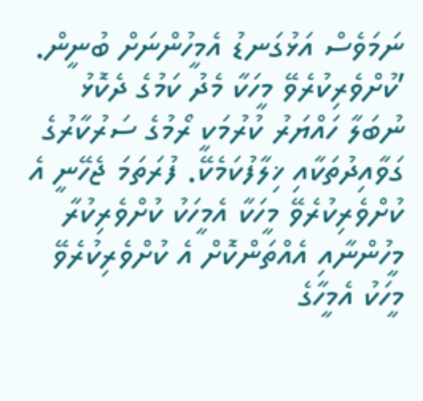ނަމަވެސް އަޅުގަނޑު އެމީހުންނަށް ބުނީން. ’ކުށްވެރިކުރެވޭ މީހަކާ މެދު ކަމުގެ ދެކޮޅު ނުބަލާ ހައްޔަރު ކުރުމަކީ ރޯމުގެ ސަރުކާރުގެ ގަވާއިދުތަކާއި ޚިލާފުކަމެކޭ. ފުރަތަމަ ޖެހޭނީ އެ ކުށްވެރިކުރެވޭ މީހަކާ އެމީހަކު ކުށްވެރިކުރާ މީހުންނާއި އެއްތަންކޮށް އެ ކުށްވެރިކުރެވޭ މީހަކު އެމީހާގެ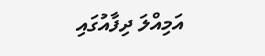އަމިއްލަ ދިފާއުގައި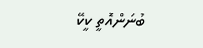ބުނަންއޮތީ ކީކޭ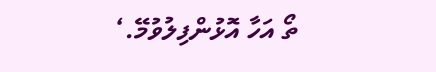ތޯ އަހާ އޮޅުންފިލުވުމޭ.‘